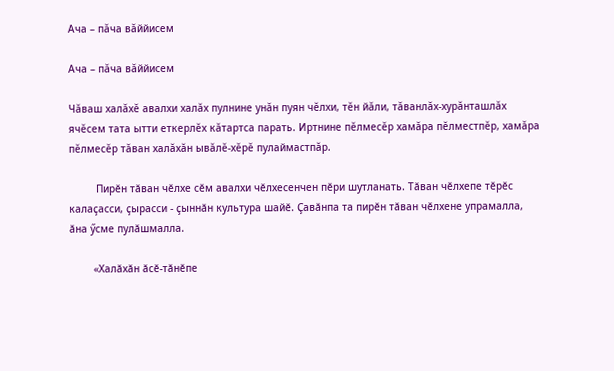Ача – пăча вăййисем

Ача – пăча вăййисем

Чăваш халăхĕ авалхи халăх пулнине унăн пуян чĕлхи, тĕн йăли, тăванлăх-хурăнташлăх ячĕсем тата ытти еткерлĕх кăтартса парать. Иртнине пĕлмесĕр хамăра пĕлместпĕр, хамăра пĕлмесĕр тăван халăхăн ывăлĕ-хĕрĕ пулаймастпăр.

         Пирӗн тӑван чӗлхе сӗм авалхи чӗлхесенчен пӗри шутланать. Тӑван чӗлхепе тӗрӗс калаҫасси, ҫырасси - ҫыннӑн культура шайӗ. Ҫавӑнпа та пирӗн тӑван чӗлхене упрамалла, ӑна ӳсме пулӑшмалла.

        «Халӑхӑн ӑсӗ-тӑнӗпе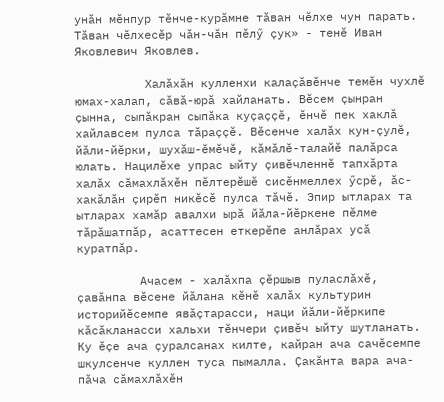унӑн мӗнпур тӗнче-курӑмне тӑван чӗлхе чун парать. Тӑван чӗлхесӗр чӑн-чӑн пӗлӳ ҫук» - тенӗ Иван Яковлевич Яковлев.

          Халӑхӑн кулленхи калаҫӑвӗнче темӗн чухлӗ юмах-халап, сӑвӑ-юрӑ хайланать. Вӗсем ҫынран ҫынна, сыпӑкран сыпӑка куҫаҫҫӗ, ӗнчӗ пек хаклӑ хайлавсем пулса тӑраҫҫӗ. Вӗсенче халӑх кун-ҫулӗ, йӑли-йӗрки, шухӑш-ӗмӗчӗ, кӑмӑлӗ-талайӗ палӑрса юлать. Нацилӗхе упрас ыйту ҫивӗчленнӗ тапхӑрта халӑх сӑмахлӑхӗн пӗлтерӗшӗ сисӗнмеллех ӳсрӗ, ӑс-хакӑлӑн ҫирӗп никӗсӗ пулса тӑчӗ. Эпир ытларах та ытларах хамӑр авалхи ырӑ йӑла-йӗркене пӗлме тӑрӑшатпӑр, асаттесен еткерӗпе анлӑрах усӑ куратпӑр.

         Ачасем - халӑхпа ҫӗршыв пуласлӑхӗ, ҫавӑнпа вӗсене йӑлана кӗнӗ халӑх культурин историйӗсемпе явӑҫтарасси, наци йӑли-йӗркипе кӑсӑкланасси хальхи тӗнчери ҫивӗч ыйту шутланать. Ку ӗҫе ача ҫуралсанах килте, кайран ача сачӗсемпе шкулсенче куллен туса пымалла. Ҫакӑнта вара ача-пӑча сӑмахлӑхӗн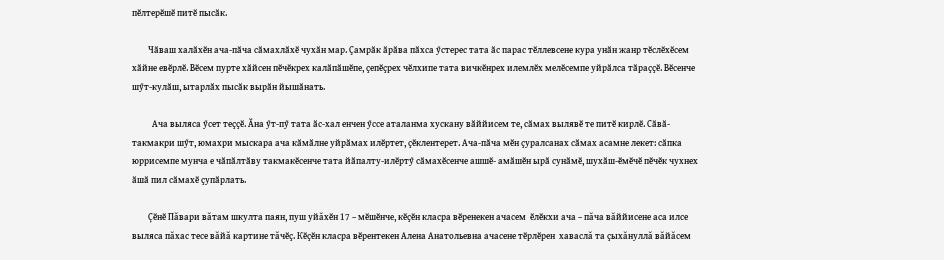пӗлтерӗшӗ питӗ пысӑк.

        Чӑваш халӑхӗн ача-пӑча сӑмахлӑхӗ чухӑн мар. Ҫамрӑк ӑрӑва пӑхса ӳстерес тата ӑс парас тӗллевсене кура унӑн жанр тӗслӗхӗсем хӑйне евӗрлӗ. Вӗсем пурте хӑйсен пӗчӗкрех калӑпӑшӗпе, ҫепӗҫрех чӗлхипе тата вичкӗнрех илемлӗх мелӗсемпе уйрӑлса тӑраҫҫӗ. Вӗсенче шӳт-кулӑш, ытарлӑх пысӑк вырӑн йышӑнать.

          Ача выляса ӳсет теҫҫӗ. Ӑна ӳт-пӳ тата ӑс-хал енчен ӳссе аталанма хускану вӑййисем те, сӑмах вылявӗ те питӗ кирлӗ. Сӑвӑ-такмакри шӳт, юмахри мыскара ача кӑмӑлне уйрӑмах илӗртет, ҫӗклентерет. Ача-пӑча мӗн ҫуралсанах сӑмах асамне лекет: сӑпка юррисемпе мунча е чӑпӑлтӑву такмакӗсенче тата йӑпалту-илӗртӳ сӑмахӗсенче ашшӗ- амӑшӗн ырӑ сунӑмӗ, шухӑш-ӗмӗчӗ пӗчӗк чухнех ӑшӑ пил сӑмахӗ ҫупӑрлать.

        Çӗнӗ Пăвари вăтам шкулта паян, пуш уйăхӗн 17 – мӗшӗнче, кӗҫӗн класра вӗренекен ачасем  ӗлӗкхи ача – пăча вăййисене аса илсе выляса пăхас тесе вăйă картине тăчӗҫ. Кӗҫӗн класра вӗрентекен Алена Анатольевна ачасене тӗрлӗрен  хаваслă та ҫыхăнуллă вăйăсем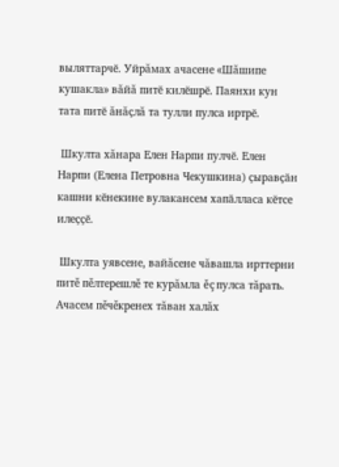выляттарчӗ. Уйрăмах ачасене «Шăшипе кушакла» вăйă питӗ килӗшрӗ. Паянхи кун тата питӗ ăнăҫлă та тулли пулса иртрӗ.

 Шкулта хăнара Елен Нарпи пулчӗ. Елен Нарпи (Елена Петровна Чекушкина) ҫыравҫӑн кашни кӗнекине вулакансем хапӑлласа кӗтсе илеҫҫӗ.

 Шкулта уявсене, вайăсене чăвашла ирттерни питě пěлтерешлě те курăмла ěç пулса тăрать. Ачасем пěчěкренех тăван халăх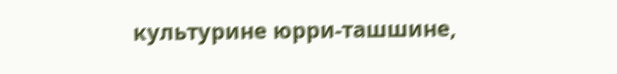культурине юрри-ташшине,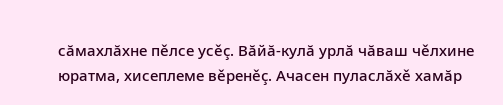сăмахлăхне пěлсе усěç. Вăйă-кулă урлă чăваш чěлхине юратма, хисеплеме вěренěç. Ачасен пуласлăхě хамăр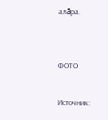алăра.


ФОТО

Источник: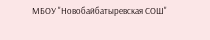МБОУ "Новобайбатыревская СОШ"